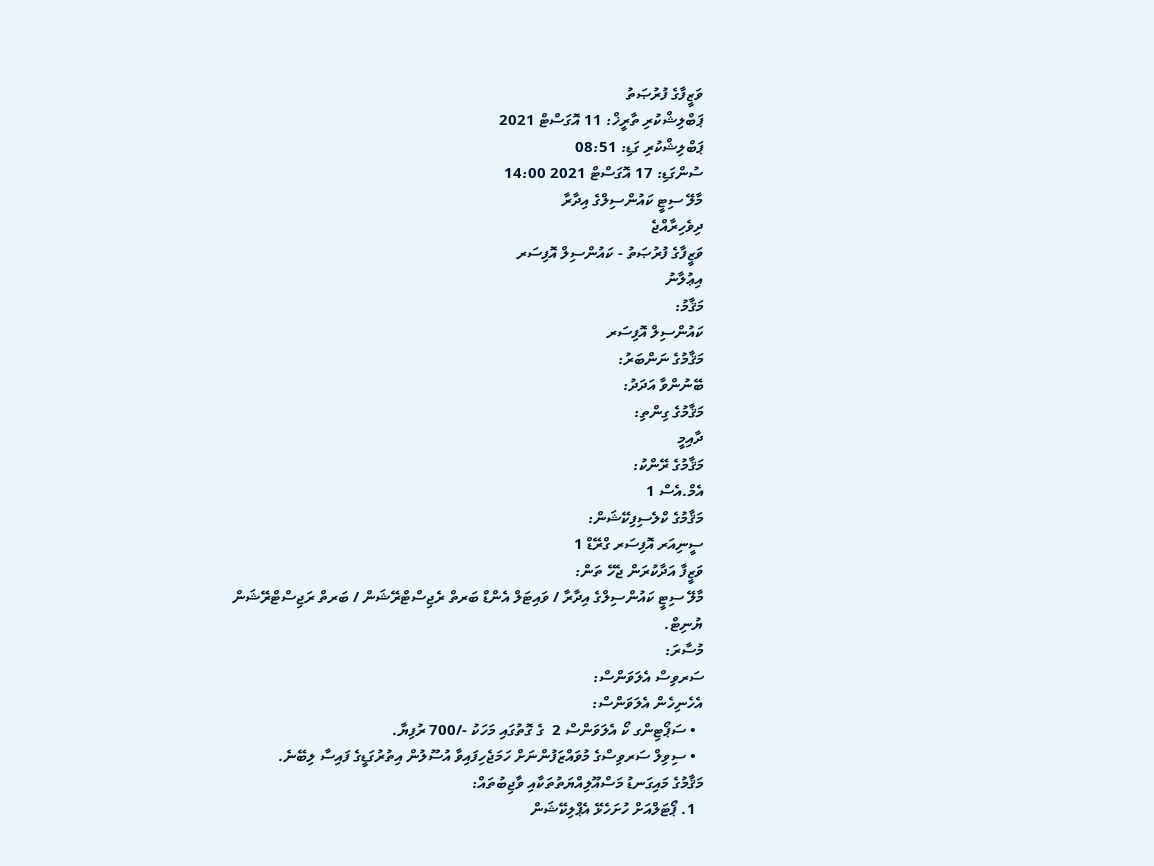ވަޒީފާގެ ފުރުޞަތު
ޕަބްލިޝްކުރި ތާރީޚް: 11 އޮގަސްޓް 2021
ޕަބްލިޝްކުރި ގަޑި: 08:51
ސުންގަޑި: 17 އޮގަސްޓް 2021 14:00
މާލޭ ސިޓީ ކައުންސިލްގެ އިދާރާ
ދިވެހިރާއްޖެ
ވަޒީފާގެ ފުރުޞަތު - ކައުންސިލް އޮފިސަރ
އިޢުލާނު
މަޤާމު:
ކައުންސިލް އޮފިސަރ
މަޤާމުގެ ނަންބަރު:
ބޭނުންވާ އަދަދު:
މަޤާމުގެ ގިންތި:
ދާއިމީ
މަޤާމުގެ ރޭންކު:
އެމް.އެސް 1
މަޤާމުގެ ކްލެސިފިކޭޝަން:
ސީނިއަރ އޮފިސަރ ގްރޭޑް 1
ވަޒީފާ އަދާކުރަން ޖެހޭ ތަން:
މާލޭ ސިޓީ ކައުންސިލްގެ އިދާރާ / ވައިޓަލް އެންޑް ބަރތް ރެޖިސްޓްރޭޝަން / ބަރތް ރަޖިސްޓްރޭޝަން ޔުނިޓް.
މުސާރަ:
ސަރވިސް އެލަވަންސް:
އެހެނިހެން އެލަވަންސް:
  • ސަޕޯޓިންގ ކޯ އެލަވަންސް 2  ގެ ގޮތުގައި މަހަކު -/700 ރުފިޔާ.
  • ސިވިލް ސަރވިސްގެ މުވައްޒަފުންނަށް ހަމަޖެހިފައިވާ އުސޫލުން އިތުރުގަޑީގެ ފައިސާ ލިބޭނެ.
މަޤާމުގެ މައިގަނޑު މަސްއޫލިއްޔަތުތަކާއި ވާޖިބުތައް:
  1. ޕޯޓަލްއަށް ހުށަހެޅޭ އެޕްލިކޭޝަން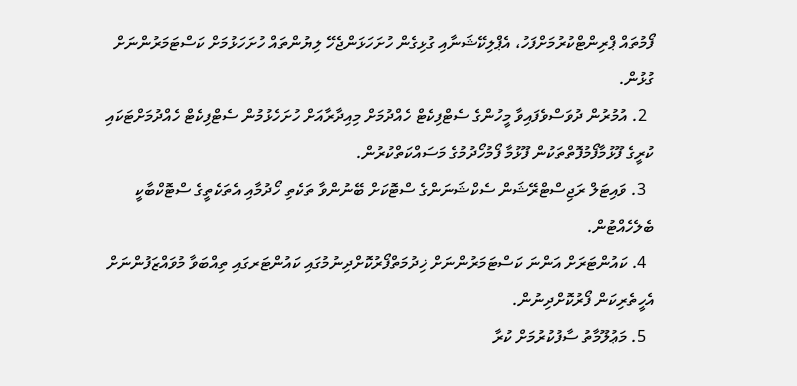ފޯމުތައް ޕްރިންޓްކުރުމަށްފަހު، އެޕްލިކޭޝަނާއި ގުޅިގެން ހުށަހަޅަންޖެހޭ ލިޔުންތައް ހުށަހަޅުމަށް ކަސްޓަމަރުންނަށް ގުޅުން.
  2. އުމުރުން ދުވަސްވެފައިވާ މީހުންގެ ސެޓްފިކެޓް ހެއްދުމަށް މިއިދާރާއަށް ހުށަހެޅުމުން ސެޓްފިކެޓް ހެއްދުމަށްޓަކައި ކުރީގެ ފޫޅުމާފޯމުފޮތްތަކުން ފޫޅުމާ ފޯމުހޯދުމުގެ މަސައްކަތްކުރުން.
  3. ވައިޓަލް ރަޖިސްޓްރޭޝަން ސެކްޝަނަންގެ ސްޓޮކަށް ބޭނުންވާ ތަކެތި ހޯދުމާއި އެތަކެތީގެ ސްޓޮކްބާކީ ބެލެހެއްޓުން.
  4. ކައުންޓަރަށް އަންނަ ކަސްޓަމަރުންނަށް ޚިދުމަތްފޯރުކޮށްދިނުމުގައި ކައުންޓަރގައި ތިއްބަވާ މުވައްޒަފުންނަށް އެހީތެރިކަން ފޯރުކޮށްދިނުން.
  5. މަޢުލޫމާތު ސާފުކުރުމަށް ކުރާ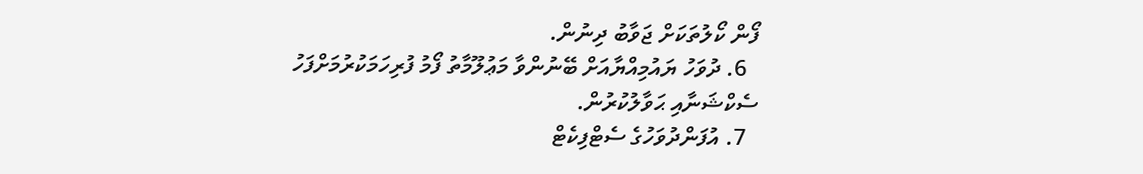ފޯން ކޯލުތަކަށް ޖަވާބު ދިނުން.
  6. ދުވަހު ޔައުމިއްޔާއަށް ބޭނުންވާ މަޢުލޫމާތު ފޯމު ފުރިހަމަކުރުމަށްފަހު ސެކްޝަނާއި ޙަވާލުކުރުން.
  7. އުފަންދުވަހުގެ ސެޓްފިކެޓް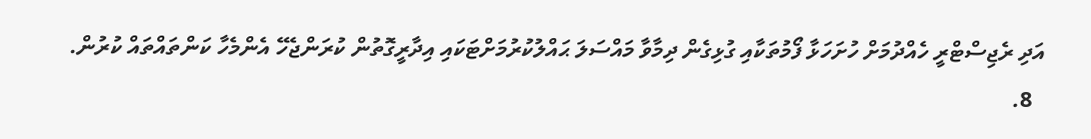އަދި ރެޖިސްޓްރީ ހެއްދުމަށް ހުށަހަޅާ ފޯމުތަކާއި ގުޅިގެން ދިމާވާ މައްސަލަ ޙައްލުކުރުމަށްޓަކައި އިދާރީގޮތުން ކުރަންޖެހޭ އެންމެހާ ކަންތައްތައް ކުރުން.
  8.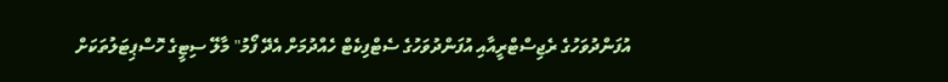އުފަންދުވަހުގެ ރެޖިސްޓްރީއާއި އުފަންދުވަހުގެ ސެޓްފިކެޓް ހެއްދުމަށް އެދޭ ފޯމު" މާލޭ ސިޓީގެ ހޮސްޕިޓަލުތަކަށް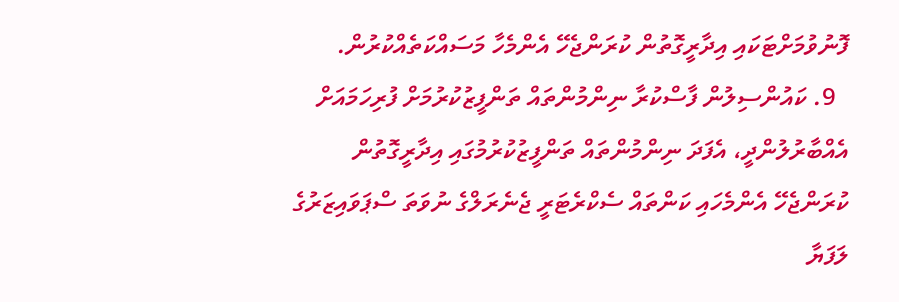ފޮނުވުމަށްޓަކައި އިދާރީގޮތުން ކުރަންޖެހޭ އެންމެހާ މަސައްކަތެއްކުރުން.
  9. ކައުންސިލުން ފާސްކުރާ ނިންމުންތައް ތަންފީޒުކުރުމަށް ފުރިހަމައަށް އެއްބާރުލުންދީ، އެފަދަ ނިންމުންތައް ތަންފީޒުކުރުމުގައި އިދާރީގޮތުން ކުރަންޖެހޭ އެންމެހައި ކަންތައް ސެކްރެޓަރީ ޖެނެރަލްގެ ނުވަތަ ސްޕަވައިޒަރުގެ ލަފަޔާ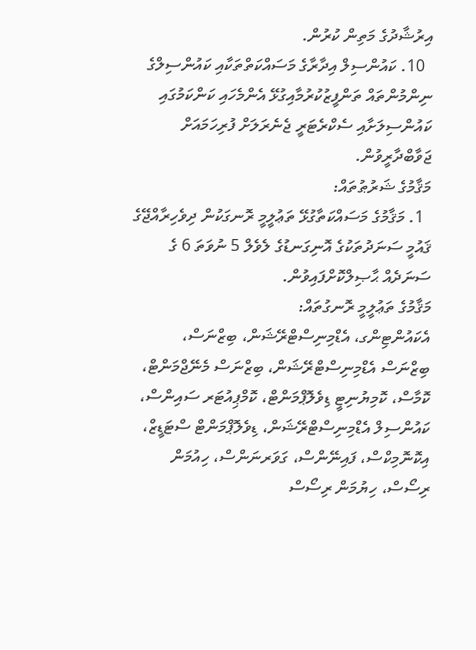އިރުޝާދުގެ މަތިން ކުރުން.
  10. ކައުންސިލް އިދާރާގެ މަސައްކަތްތަކާއި ކައުންސިލްގެ ނިންމުންތައް ތަންފީޒުކުރުމާއިގުޅޭ އެންމެހައި ކަންކަމުގައި ކައުންސިލަށާއި ސެކްރެޓަރީ ޖެނެރަލަށް ފުރިހަމައަށް ޖަވާބްދާރީވުން.
މަޤާމުގެ ޝަރުޠުތައް:
  1. މަޤާމުގެ މަސައްކަތާގުޅޭ ތަޢުލީމީ ރޮނގަކުން ދިވެހިރާއްޖޭގެ ޤައުމީ ސަނަދުތަކުގެ އޮނިގަނޑުގެ ލެވެލް 5 ނުވަތަ 6 ގެ ސަނަދެއް ޙާޞިލްކޮށްފައިވުން.
މަޤާމުގެ ތަޢުލީމީ ރޮނގުތައް:
އެކައުންޓިންގ، އެޑްމިނިސްޓްރޭޝަން، ބިޒްނަސް، ބިޒްނަސް އެޑްމިނިސްޓްރޭޝަން، ބިޒްނަސް މެނޭޖްމަންޓް، ކޮމާސް، ކޮމިޔުނިޓީ ޑިވެލޮޕްމަންޓް، ކޮމްޕިއުޓަރ ސައިންސް، ކައުންސިލް އެޑްމިނިސްޓްރޭޝަން، ޑިވެލޮޕްމަންޓް ސްޓަޑީޒް، އިކޮނޮމިކްސް، ފައިނޭންސް، ގަވަރނަންސް، ހިއުމަން ރިސޯސް، ހިޔުމަން ރިސޯސް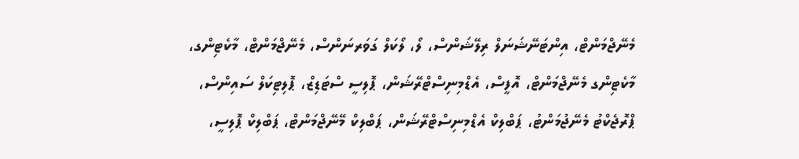މެނޭޖްމަންޓް، އިންޓަނޭޝަނަލް ރިލޭޝަންސް، ލޯ، ލޯކަލް ގަވަރނަންސް، މެނޭޖްމަންޓް، މާކެޓިންގ، މާކެޓިންގ މެނޭޖްމަންޓް، އޮފީސް، އެޑްމިނިސްޓްރޭޝަން، ޕޮލިސީ ސްޓަޑިޒް، ޕޮލިޓިކަލް ސައިންސް، ޕްރޮޖެކްޓު މެނޭޖުމަންޓު، ޕަބްލިކް އެޑްމިނިސްޓްރޭޝަން، ޕަބްލިކް މޭނޭޖްމަންޓް، ޕަބްލިކް ޕޮލިސީ،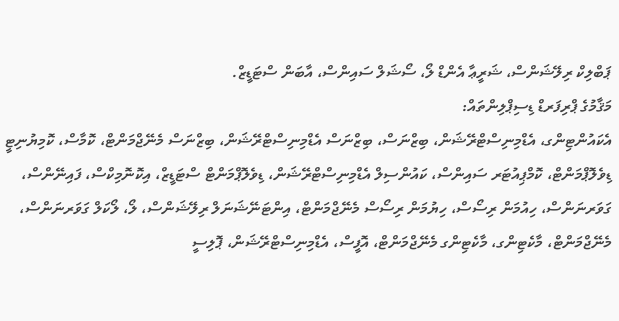ޕަބްލިކް ރިލޭޝަންސް، ޝަރީޢާ އެންޑް ލޯ، ސޯޝަލް ސައިންސް، އާބަން ސްޓަޑީޒް.
މަޤާމުގެ ޕްރިފަރޑް ޑިސިޕްލިންތައް:
އެކައުންޓިންގ، އެޑްމިނިސްޓްރޭޝަން، ބިޒްނަސް، ބިޒްނަސް އެޑްމިނިސްޓްރޭޝަން، ބިޒްނަސް މެނޭޖްމަންޓް، ކޮމާސް، ކޮމިޔުނިޓީ ޑިވެލޮޕްމަންޓް، ކޮމްޕިއުޓަރ ސައިންސް، ކައުންސިލް އެޑްމިނިސްޓްރޭޝަން، ޑިވެލޮޕްމަންޓް ސްޓަޑީޒް، އިކޮނޮމިކްސް، ފައިނޭންސް، ގަވަރނަންސް، ހިއުމަން ރިސޯސް، ހިޔުމަން ރިސޯސް މެނޭޖްމަންޓް، އިންޓަނޭޝަނަލް ރިލޭޝަންސް، ލޯ، ލޯކަލް ގަވަރނަންސް، މެނޭޖްމަންޓް، މާކެޓިންގ، މާކެޓިންގ މެނޭޖްމަންޓް، އޮފީސް، އެޑްމިނިސްޓްރޭޝަން، ޕޮލިސީ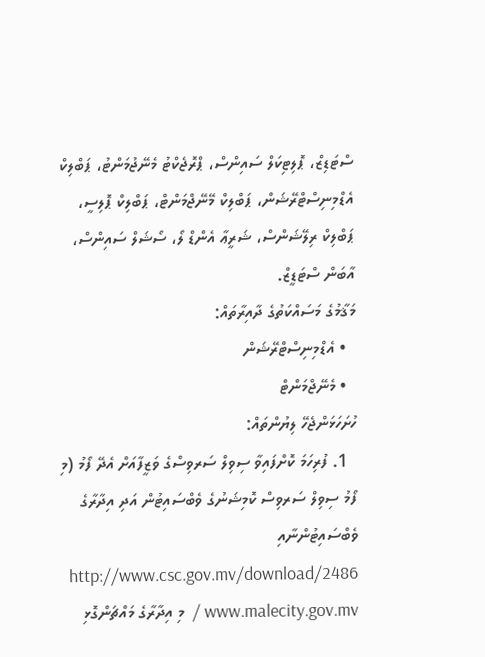ސްޓަޑިޒް، ޕޮލިޓިކަލް ސައިންސް، ޕްރޮޖެކްޓު މެނޭޖުމަންޓު، ޕަބްލިކް އެޑްމިނިސްޓްރޭޝަން، ޕަބްލިކް މޭނޭޖްމަންޓް، ޕަބްލިކް ޕޮލިސީ، ޕަބްލިކް ރިލޭޝަންސް، ޝަރީޢާ އެންޑް ލޯ، ސޯޝަލް ސައިންސް، އާބަން ސްޓަޑީޒް.
މަޤާމުގެ މަސައްކަތުގެ ދާއިރާތައް:
  • އެޑްމިނިސްޓްރޭޝަން
  • މެނޭޖްމަންޓް
ހުށަހަޅަންޖެހޭ ލިޔުންތައް:
  1. ފުރިހަމަ ކޮށްފައިވާ ސިވިލް ސަރވިސްގެ ވަޒީފާއަށް އެދޭ ފޯމު (މި ފޯމު ސިވިލް ސަރވިސް ކޮމިޝަނުގެ ވެބްސައިޓުން އަދި އިދާރާގެ ވެބްސައިޓުންނާއި http://www.csc.gov.mv/download/2486 / www.malecity.gov.mv  މި އިދާރާގެ މައްޗަންގޮޅި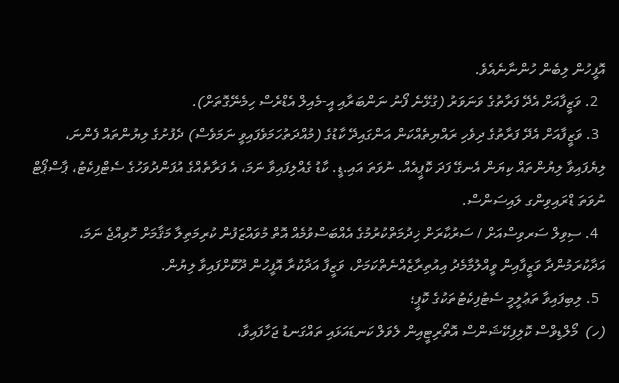އޮފީހުން ލިބެން ހުންނާނެއެވެ.
  2. ވަޒީފާއަށް އެދޭ ފަރާތުގެ ވަނަވަރު (ގުޅޭނެ ފޯނު ނަންބަރާއި އީ-މެއިލް އެޑްރެސް ހިމެނޭގޮތަށް).
  3. ވަޒީފާއަށް އެދޭ ފަރާތުގެ ދިވެހި ރައްޔިތެއްކަން އަންގައިދޭ ކާޑުގެ (މުއްދަތުހަމަވެފައިވީ ނަމަވެސް) ދެފުށުގެ ލިޔުންތައް ފެންނަ، ލިޔެފައިވާ ލިޔުންތައް ކިޔަން އެނގޭ ފަދަ ކޮޕީއެއް. ނުވަތަ އައި.ޑީ. ކާޑު ގެއްލިފައިވާ ނަމަ، އެ ފަރާތެއްގެ އުފަންދުވަހުގެ ސެޓްފިކެޓު، ޕާސްޕޯޓް ނުވަތަ ޑްރައިވިންގ ލައިސަންސް.
  4. ސިވިލް ސަރވިސްއަށް / ސަރުކާރަށް ޚިދުމަތްކުރުމުގެ އެއްބަސްވުމެއް އޮތް މުވައްޒަފުން ކުރިމަތިލާ މަޤާމަށް ހޮވިއްޖެ ނަމަ، އަދާކުރަމުންދާ ވަޒީފާއިން ވީއްލުމާމެދު އިއުތިރާޒެއްނެތްކަމަށް، ވަޒީފާ އަދާކުރާ އޮފީހުން ދޫކޮށްފައިވާ ލިޔުން.
  5. ލިބިފައިވާ ތަޢުލީމީ ސެޓުފިކެޓުތަކުގެ ކޮޕީ؛
(ހ)  މޯލްޑިވްސް ކޮލިފިކޭޝަންސް އޮތޯރިޓީއިން ލެވަލް ކަނޑައަޅައި ތައްގަނޑު ޖަހާފައިވާ،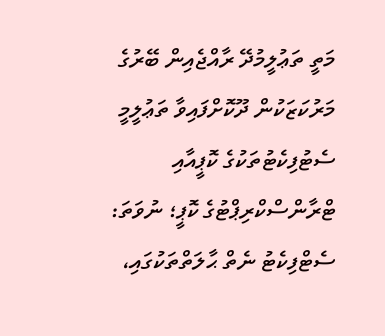މަތީ ތަޢުލީމުދޭ ރާއްޖެއިން ބޭރުގެ މަރުކަޒަކުން ދޫކޮށްފައިވާ ތަޢުލީމީ ސެޓުފިކެޓުތަކުގެ ކޮޕީއާއި ޓްރާންސްކްރިޕްޓުގެ ކޮޕީ؛ ނުވަތަ: ސެޓްފިކެޓު ނެތް ޙާލަތްތަކުގައި،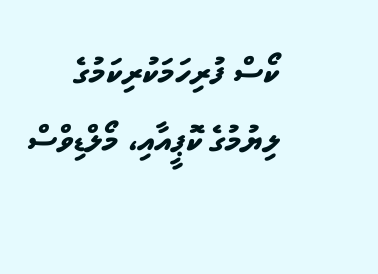ކޯސް ފުރިހަމަކުރިކަމުގެ ލިޔުމުގެ ކޮޕީއާއި، މޯލްޑިވްސް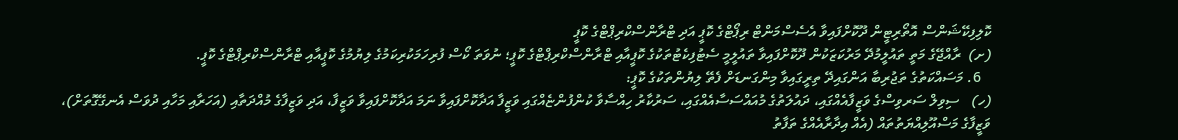ކޮލިފިކޭޝަންސް އޮތޯރިޓީން ދޫކޮށްފައިވާ އެސެސްމަންޓް ރިޕޯޓްގެ ކޮޕީ އަދި ޓްރާންސްކްރިޕްޓްގެ ކޮޕީ
(ށ)  ރާއްޖޭގެ މަތީ ތައުލީމުދޭ މަރުކަޒަކުން ދޫކޮށްފައިވާ ތައުލީމީ ސެޓުފިކެޓުތަކުގެ ކޮޕީއާއި ޓްރާންސްކްރިޕްޓްގެ ކޮޕީ؛ ނުވަތަ ކޯސް ފުރިހަމަކުރިކަމުގެ ލިޔުމުގެ ކޮޕީއާއި ޓްރާންސްކްރިޕްޓްގެ ކޮޕީ.
   6. މަސައްކަތުގެ ތަޖުރިބާ އަންގައިދޭ ތިރީގައިވާ މިންގަނޑަށް ފެތޭ ލިޔުންތަކުގެ ކޮޕީ:
(ހ)   ސިވިލް ސަރވިސްގެ ވަޒީފާއެއްގައި، ދައުލަތުގެ މުއައްސަސާއެއްގައި، ސަރުކާރު ހިއްސާވާ ކުންފުންޏެއްގައި ވަޒީފާ އަދާކޮށްފައިވާ ނަމަ އަދާކޮށްފައިވާ ވަޒީފާ، އަދި ވަޒީފާގެ މުއްދަތާއި (އަހަރާއި މަހާއި ދުވަސް އެނގޭގޮތަށް)، ވަޒީފާގެ މަސްއޫލިއްޔަތުތައް (އެއް އިދާރާއެއްގެ ތަފާތު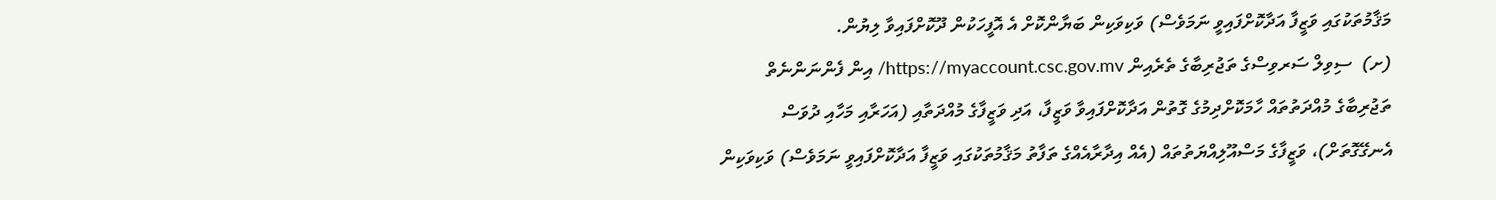މަޤާމުތަކުގައި ވަޒީފާ އަދާކޮށްފައިވީ ނަމަވެސް) ވަކިވަކިން ބަޔާންކޮށް އެ އޮފީހަކުން ދޫކޮށްފައިވާ ލިޔުން.
(ށ)  ސިވިލް ސަރވިސްގެ ތަޖުރިބާގެ ތެރެއިން https://myaccount.csc.gov.mv/ އިން ފެންނަންނެތް ތަޖުރިބާގެ މުއްދަތުތައް ހާމަކޮށްދިމުގެ ގޮތުން އަދާކޮށްފައިވާ ވަޒީފާ، އަދި ވަޒީފާގެ މުއްދަތާއި (އަހަރާއި މަހާއި ދުވަސް އެނގޭގޮތަށް)، ވަޒީފާގެ މަސްއޫލިއްޔަތުތައް (އެއް އިދާރާއެއްގެ ތަފާތު މަޤާމުތަކުގައި ވަޒީފާ އަދާކޮށްފައިވީ ނަމަވެސް) ވަކިވަކިން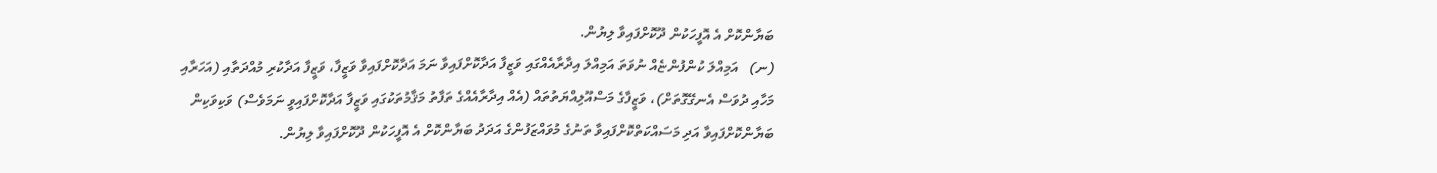ބަޔާންކޮށް އެ އޮފީހަކުން ދޫކޮށްފައިވާ ލިޔުން.
(ނ)   އަމިއްލަ ކުންފުންޏެއް ނުވަތަ އަމިއްލަ އިދާރާއެއްގައި ވަޒީފާ އަދާކޮށްފައިވާ ނަމަ އަދާކޮށްފައިވާ ވަޒީފާ، ވަޒީފާ އަދާކުރި މުއްދަތާއި (އަހަރާއި މަހާއި ދުވަސް އެނގޭގޮތަށް)، ވަޒީފާގެ މަސްއޫލިއްޔަތުތައް (އެއް އިދާރާއެއްގެ ތަފާތު މަޤާމުތަކުގައި ވަޒީފާ އަދާކޮށްފައިވީ ނަމަވެސް) ވަކިވަކިން ބަޔާންކޮށްފައިވާ އަދި މަސައްކަތްކޮށްފައިވާ ތަނުގެ މުވައްޒަފުންގެ އަދަދު ބަޔާންކޮށް އެ އޮފީހަކުން ދޫކޮށްފައިވާ ލިޔުން.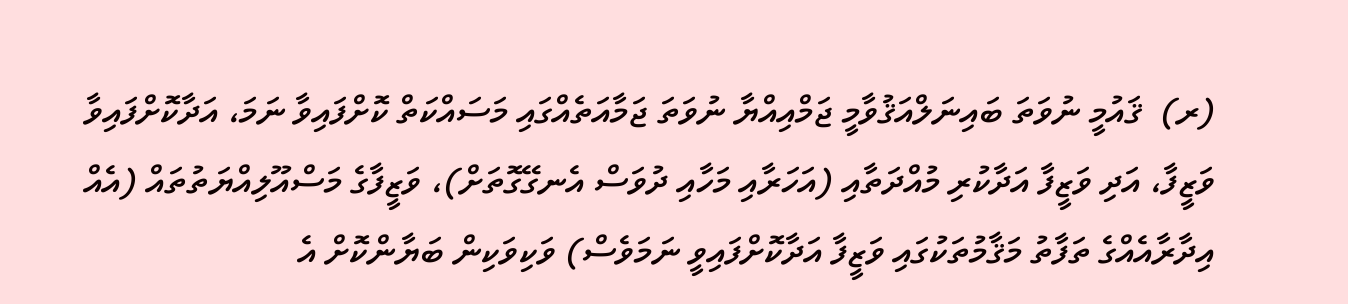(ރ)  ޤައުމީ ނުވަތަ ބައިނަލްއަޤުވާމީ ޖަމްއިއްޔާ ނުވަތަ ޖަމާއަތެއްގައި މަސައްކަތް ކޮށްފައިވާ ނަމަ، އަދާކޮށްފައިވާ ވަޒީފާ، އަދި ވަޒީފާ އަދާކުރި މުއްދަތާއި (އަހަރާއި މަހާއި ދުވަސް އެނގޭގޮތަށް)، ވަޒީފާގެ މަސްއޫލިއްޔަތުތައް (އެއް އިދާރާއެއްގެ ތަފާތު މަޤާމުތަކުގައި ވަޒީފާ އަދާކޮށްފައިވީ ނަމަވެސް) ވަކިވަކިން ބަޔާންކޮށް އެ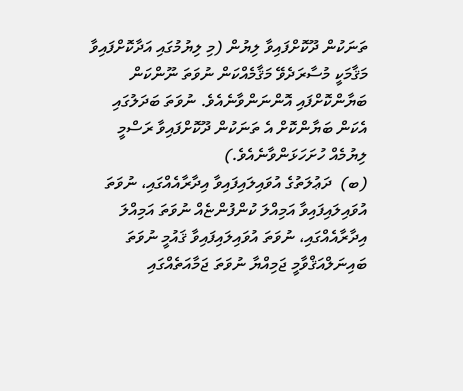ތަނަކުން ދޫކޮށްފައިވާ ލިޔުން (މި ލިޔުމުގައި އަދާކޮށްފައިވާ މަޤާމަކީ މުސާރަދެވޭ މަޤާމެއްކަން ނުވަތަ ނޫންކަން ބަޔާންކޮށްފައި އޮންނަންވާނެއެވެ. ނުވަތަ ބަދަލުގައި އެކަން ބަޔާންކޮށް އެ ތަނަކުން ދޫކޮށްފައިވާ ރަސްމީ ލިޔުމެއް ހުށަހަޅަންވާނެއެވެ.)
(ބ)  ދަޢުލަތުގެ އުވައިލައިފައިވާ އިދާރާއެއްގައި، ނުވަތަ އުވައިލައިފައިވާ އަމިއްލަ ކުންފުންޏެއް ނުވަތަ އަމިއްލަ އިދާރާއެއްގައި، ނުވަތަ އުވައިލައިފައިވާ ޤައުމީ ނުވަތަ ބައިނަލްއަޤްވާމީ ޖަމިއްޔާ ނުވަތަ ޖަމާއަތެއްގައި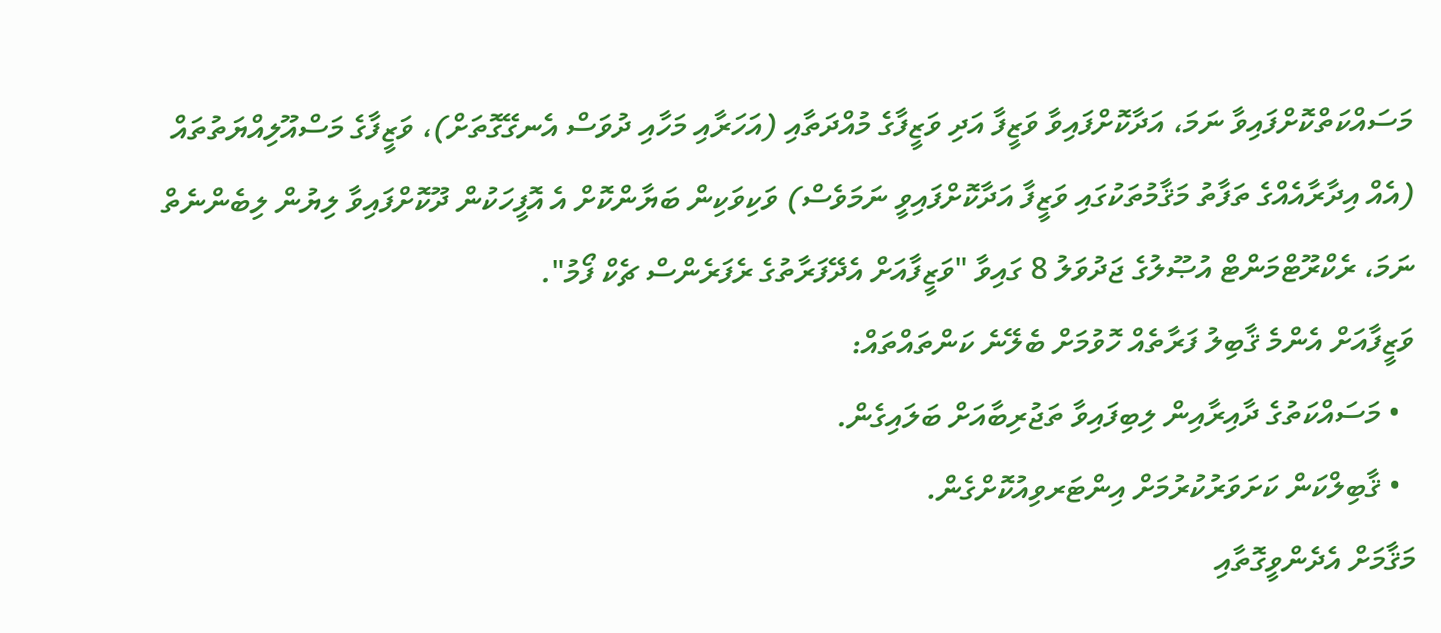މަސައްކަތްކޮށްފައިވާ ނަމަ، އަދާކޮށްފައިވާ ވަޒީފާ އަދި ވަޒީފާގެ މުއްދަތާއި (އަހަރާއި މަހާއި ދުވަސް އެނގޭގޮތަށް)، ވަޒީފާގެ މަސްއޫލިއްޔަތުތައް (އެއް އިދާރާއެއްގެ ތަފާތު މަޤާމުތަކުގައި ވަޒީފާ އަދާކޮށްފައިވީ ނަމަވެސް) ވަކިވަކިން ބަޔާންކޮށް އެ އޮފީހަކުން ދޫކޮށްފައިވާ ލިޔުން ލިބެންނެތް ނަމަ، ރެކްރޫޓްމަންޓް އުޞޫލުގެ ޖަދުވަލު 8 ގައިވާ "ވަޒީފާއަށް އެދޭފަރާތުގެ ރެފަރެންސް ޗެކް ފޯމު".
ވަޒީފާއަށް އެންމެ ޤާބިލު ފަރާތެއް ހޮވުމަށް ބެލޭނެ ކަންތައްތައް:
  • މަސައްކަތުގެ ދާއިރާއިން ލިބިފައިވާ ތަޖުރިބާއަށް ބަލައިގެން.
  • ޤާބިލްކަން ކަށަވަރުކުރުމަށް އިންޓަރވިއުކޮށްގެން.
މަޤާމަށް އެދެންވީގޮތާއި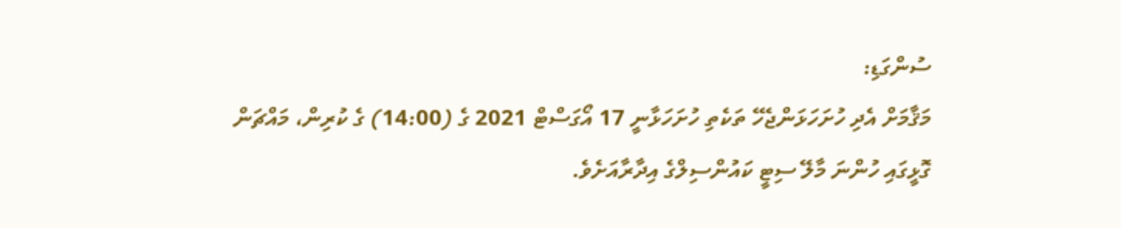ސުންގަޑި:
މަޤާމަށް އެދި ހުށަހަޅަންޖެހޭ ތަކެތި ހުށަހަޅާނީ 17 އޯގަސްޓް 2021 ގެ (14:00) ގެ ކުރިން، މައްޗަން ގޮޅީގައި ހުންނަ މާލޭ ސިޓީ ކައުންސިލްގެ އިދާރާއަށެވެ.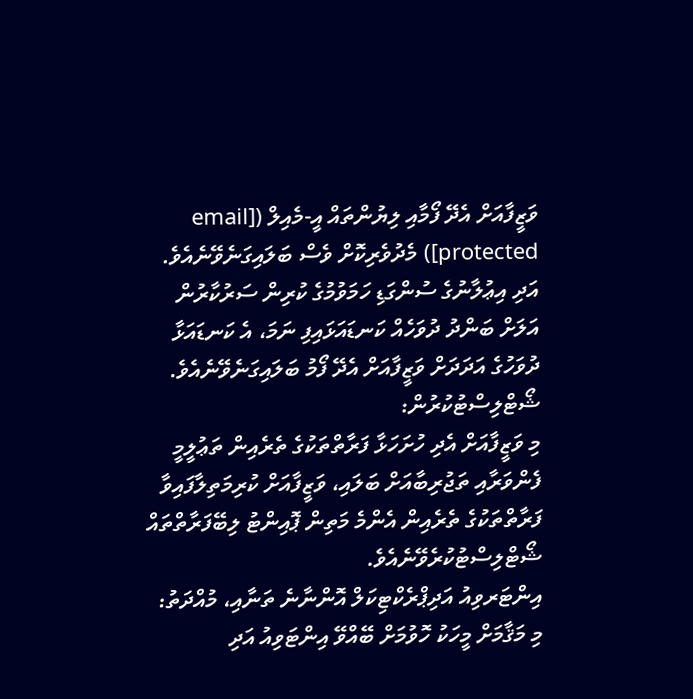ވަޒީފާއަށް އެދޭ ފޯމާއި ލިޔުންތައް އީ-މެއިލް ([email protected]) މެދުވެރިކޮށް ވެސް ބަލައިގަނެވޭނެއެވެ.
އަދި އިޢުލާނުގެ ސުންގަޑި ހަމަވުމުގެ ކުރިން ސަރުކާރުން އަލަށް ބަންދު ދުވަހެއް ކަނޑައަޅައިފި ނަމަ، އެ ކަނޑައަޅާ ދުވަހުގެ އަދަދަށް ވަޒީފާއަށް އެދޭ ފޯމު ބަލައިގަނެވޭނެއެވެ.
ޝޯޓްލިސްޓުކުރުން:
މި ވަޒީފާއަށް އެދި ހުށަހަޅާ ފަރާތްތަކުގެ ތެރެއިން ތަޢުލީމީ ފެންވަރާއި ތަޖުރިބާއަށް ބަލައި، ވަޒީފާއަށް ކުރިމަތިލާފައިވާ ފަރާތްތަކުގެ ތެރެއިން އެންމެ މަތިން ޕޮއިންޓު ލިބޭފަރާތްތައް ޝޯޓްލިސްޓުކުރެވޭނެއެވެ.
އިންޓަރވިއު އަދިޕްރެކްޓިކަލް އޮންނާނެ ތަނާއި، މުއްދަތު:
މި މަޤާމަށް މީހަކު ހޮވުމަށް ބޭއްވޭ އިންޓަވިއު އަދި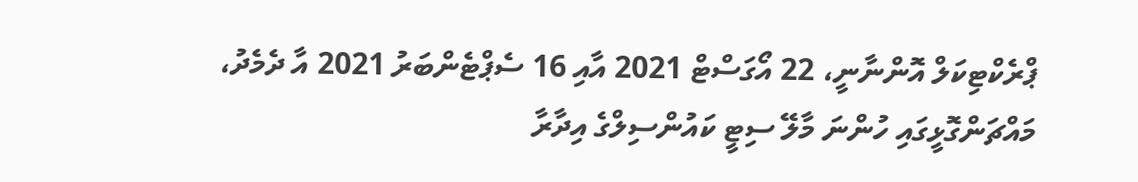ޕްރެކްޓިކަލް އޮންނާނީ، 22 އޯގަސްޓް 2021 އާއި 16 ސެޕްޓެންބަރު 2021 އާ ދެމެދު، މައްޗަންގޮޅީގައި ހުންނަ މާލޭ ސިޓީ ކައުންސިލްގެ އިދާރާ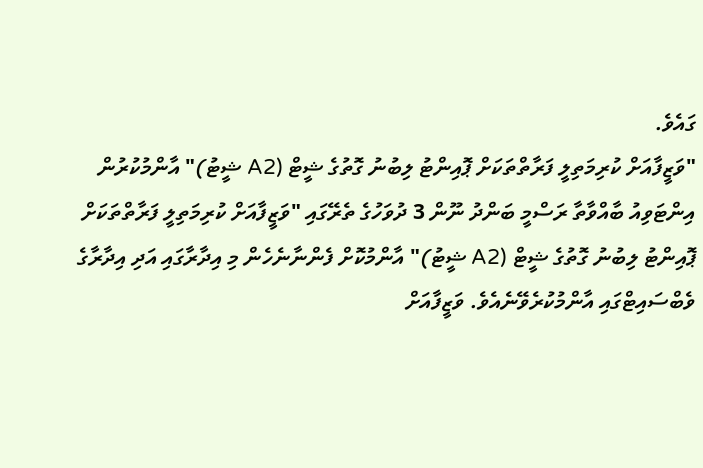ގައެވެ.
"ވަޒީފާއަށް ކުރިމަތިލީ ފަރާތްތަކަށް ޕޮއިންޓު ލިބުނު ގޮތުގެ ޝީޓް (A2 ޝީޓު)" އާންމުކުރުން
އިންޓަވިއު ބާއްވާތާ ރަސްމީ ބަންދު ނޫން 3 ދުވަހުގެ ތެރޭގައި "ވަޒީފާއަށް ކުރިމަތިލީ ފަރާތްތަކަށް ޕޮއިންޓު ލިބުނު ގޮތުގެ ޝީޓް (A2 ޝީޓު)" އާންމުކޮށް ފެންނާނެހެން މި އިދާރާގައި އަދި އިދާރާގެ ވެބްސައިޓްގައި އާންމުކުރެވޭނެއެވެ. ވަޒީފާއަށް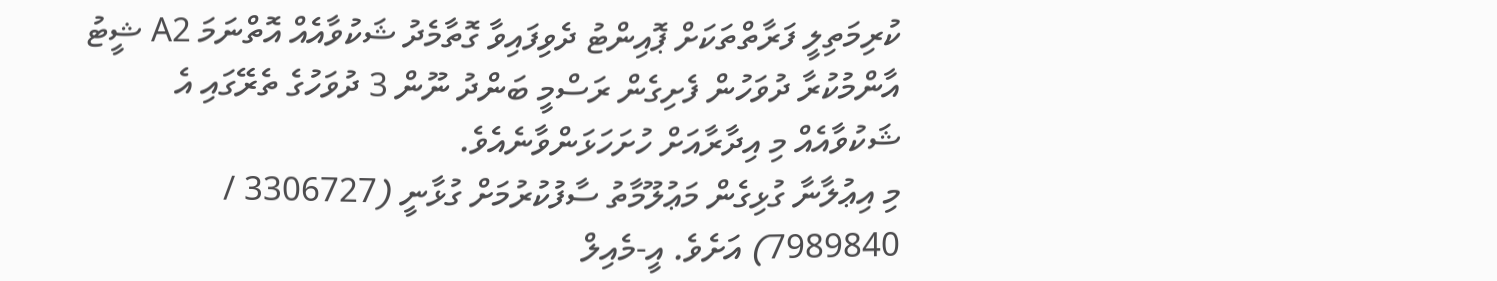ކުރިމަތިލީ ފަރާތްތަކަށް ޕޮއިންޓު ދެވިފައިވާ ގޮތާމެދު ޝަކުވާއެއް އޮތްނަމަ A2 ޝީޓު އާންމުކުރާ ދުވަހުން ފެށިގެން ރަސްމީ ބަންދު ނޫން 3 ދުވަހުގެ ތެރޭގައި އެ ޝަކުވާއެއް މި އިދާރާއަށް ހުށަހަޅަންވާނެއެވެ.
މި އިޢުލާނާ ގުޅިގެން މަޢުލޫމާތު ސާފުކުރުމަށް ގުޅާނީ (3306727 / 7989840) އަށެވެ. އީ-މެއިލް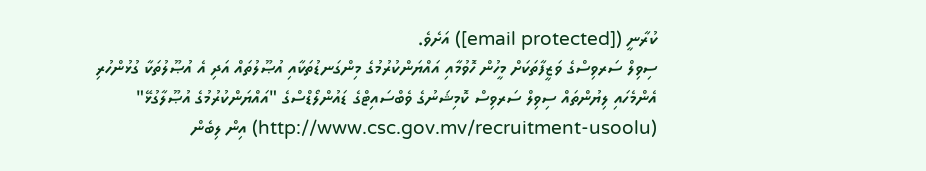ކުރާނީ ([email protected]) އަށެވެ.
ސިވިލް ސަރވިސްގެ ވަޒީފާތަކަށް މީހުން ހޮވުމާއި އައްޔަންކުރުމުގެ މިންގަނޑުތަކާއި އުޞޫލުތައް އަދި އެ އުޞޫލުތަކާ ގުޅުންހުރި އެންމެހައި ލިޔުންތައް ސިވިލް ސަރވިސް ކޮމިޝަނުގެ ވެބްސައިޓްގެ ޑައުންލޯޑްސްގެ "އައްޔަންކުރުމުގެ އުޞޫލާގުޅޭ" (http://www.csc.gov.mv/recruitment-usoolu) އިން ލިބެން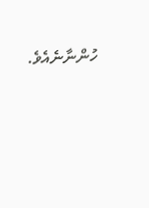ހުންނާނެއެވެ.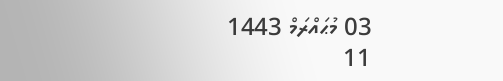03 މުޙައްރަމް 1443
11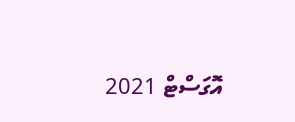އޮގަސްޓް 2021